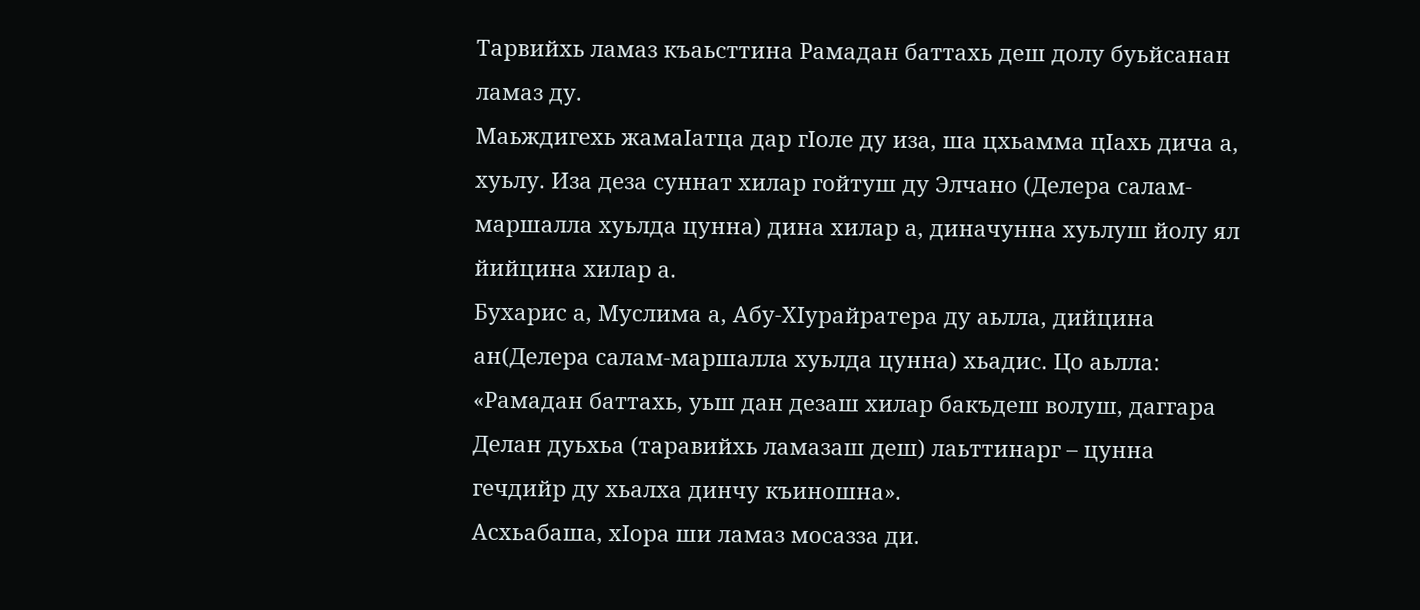Тарвийхь ламаз къаьсттина Рамадан баттахь деш долу буьйсанан ламаз ду.
Маьждигехь жамаIатца дар гIоле ду иза, ша цхьамма цIахь дича а, хуьлу. Иза деза суннат хилар гойтуш ду Элчано (Делера салам-маршалла хуьлда цунна) дина хилар а, диначунна хуьлуш йолу ял йийцина хилар а.
Бухарис а, Муслима а, Абу-ХIурайратера ду аьлла, дийцина ан(Делера салам-маршалла хуьлда цунна) хьадис. Цо аьлла: «Рамадан баттахь, уьш дан дезаш хилар бакъдеш волуш, даггара Делан дуьхьа (таравийхь ламазаш деш) лаьттинарг – цунна гечдийр ду хьалха динчу къиношна».
Асхьабаша, хIора ши ламаз мосазза ди.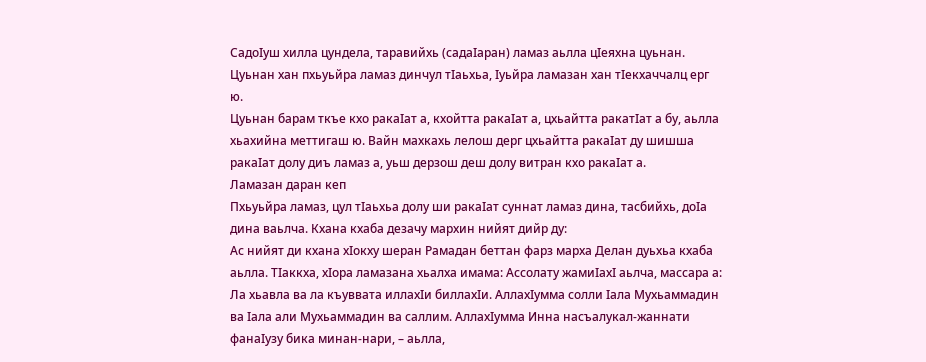СадоIуш хилла цундела, таравийхь (садаIаран) ламаз аьлла цIеяхна цуьнан.
Цуьнан хан пхьуьйра ламаз динчул тIаьхьа, Iуьйра ламазан хан тIекхаччалц ерг ю.
Цуьнан барам ткъе кхо ракаIат а, кхойтта ракаIат а, цхьайтта ракатIат а бу, аьлла хьахийна меттигаш ю. Вайн махкахь лелош дерг цхьайтта ракаIат ду шишша ракаIат долу диъ ламаз а, уьш дерзош деш долу витран кхо ракаIат а.
Ламазан даран кеп
Пхьуьйра ламаз, цул тIаьхьа долу ши ракаIат суннат ламаз дина, тасбийхь, доIа дина ваьлча. Кхана кхаба дезачу мархин нийят дийр ду:
Ас нийят ди кхана хIокху шеран Рамадан беттан фарз марха Делан дуьхьа кхаба аьлла. ТIаккха, хIора ламазана хьалха имама: Ассолату жамиIахI аьлча, массара а: Ла хьавла ва ла къуввата иллахIи биллахIи. АллахIумма солли Iала Мухьаммадин ва Iала али Мухьаммадин ва саллим. АллахIумма Инна насъалукал-жаннати фанаIузу бика минан-нари, – аьлла,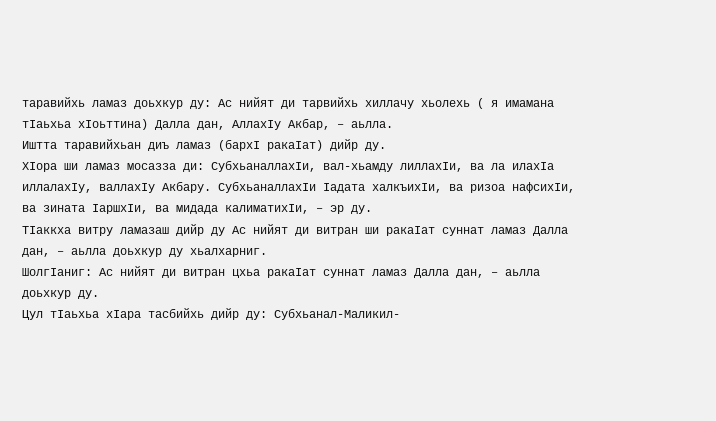таравийхь ламаз доьхкур ду: Ас нийят ди тарвийхь хиллачу хьолехь ( я имамана тIаьхьа хIоьттина) Далла дан, АллахIу Акбар, – аьлла.
Иштта таравийхьан диъ ламаз (бархI ракаIат) дийр ду.
ХIора ши ламаз мосазза ди: СубхьаналлахIи, вал-хьамду лиллахIи, ва ла илахIа иллалахIу, валлахIу Акбару. СубхьаналлахIи Iадата халкъихIи, ва ризоа нафсихIи, ва зината IаршхIи, ва мидада калиматихIи, – эр ду.
ТIаккха витру ламазаш дийр ду Ас нийят ди витран ши ракаIат суннат ламаз Далла дан, – аьлла доьхкур ду хьалхарниг.
ШолгIаниг: Ас нийят ди витран цхьа ракаIат суннат ламаз Далла дан, – аьлла доьхкур ду.
Цул тIаьхьа хIара тасбийхь дийр ду: Субхьанал-Маликил-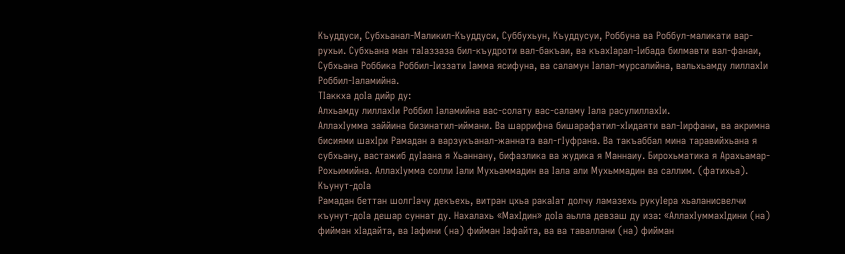Къуддуси, Субхьанал-Маликил-Къуддуси, Суббухьун, Къуддусуи, Роббуна ва Роббул-маликати вар-рухьи. Субхьана ман таIаззаза бил-къудроти вал-бакъаи, ва къахIарал-Iибада билмавти вал-фанаи, Субхьана Роббика Роббил-Iиззати Iамма ясифуна, ва саламун Iалал-мурсалийна, вальхьамду лиллахIи Роббил-Iаламийна.
ТIаккха доIа дийр ду:
Алхьамду лиллахIи Роббил Iаламийна вас-солату вас-саламу Iала расулиллахIи.
АллахIумма заййина бизинатил-иймани. Ва шаррифна бишарафатил-хIидаяти вал-Iирфани, ва акримна бисиями шахIри Рамадан а варзукъанал-жанната вал-гIуфрана. Ва такъаббал мина таравийхьана я субхьану, вастажиб дуIаана я Хьаннану, бифазлика ва жудика я Маннаиу. Бирохьматика я Арахьамар-Рохьимийна. АллахIумма солли Iали Мухьаммадин ва Iала али Мухьммадин ва саллим. (фатихьа).
Къунут-доIа
Рамадан беттан шолгIачу декъехь, витран цхьа ракаIат долчу ламазехь рукуIера хьаланисвелчи къунут-доIа дешар суннат ду. Нахалахь «МахIдин» доIа аьлла девзаш ду иза: «АллахIуммахIдини (на) фийман хIадайта, ва Iафини (на) фийман Iафайта, ва ва таваллани (на) фийман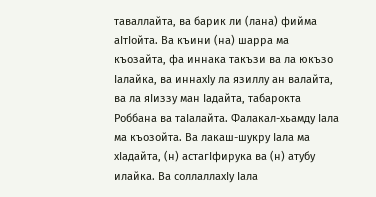таваллайта, ва барик ли (лана) фийма аIтIойта. Ва къини (на) шарра ма къозайта, фа иннака такъзи ва ла юкъзо Iалайка, ва иннахIу ла язиллу ан валайта, ва ла яIиззу ман Iадайта, табарокта Роббана ва таIалайта. Фалакал-хьамду Iала ма къозойта. Ва лакаш-шукру Iала ма хIадайта, (н) астагIфирука ва (н) атубу илайка. Ва соллаллахIу Iала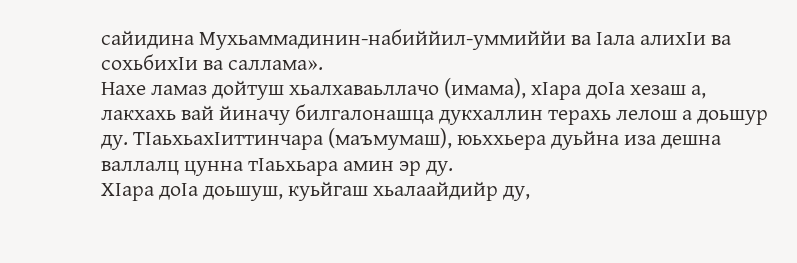сайидина Мухьаммадинин-набиййил-уммиййи ва Iала алихIи ва сохьбихIи ва саллама».
Нахе ламаз дойтуш хьалхаваьллачо (имама), хIара доIа хезаш а, лакхахь вай йиначу билгалонашца дукхаллин терахь лелош а доьшур ду. ТIаьхьахIиттинчара (маъмумаш), юьххьера дуьйна иза дешна валлалц цунна тIаьхьара амин эр ду.
ХIара доIа доьшуш, куьйгаш хьалаайдийр ду,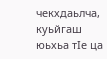чекхдаьлча, куьйгаш юьхьа тIе ца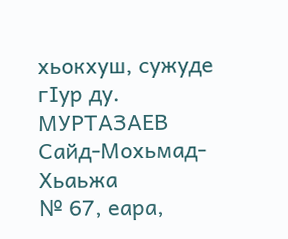хьокхуш, сужуде гIур ду.
МУРТАЗАЕВ Сайд-Мохьмад-Хьаьжа
№ 67, еара,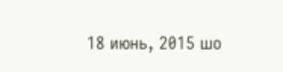18 июнь, 2015 шо